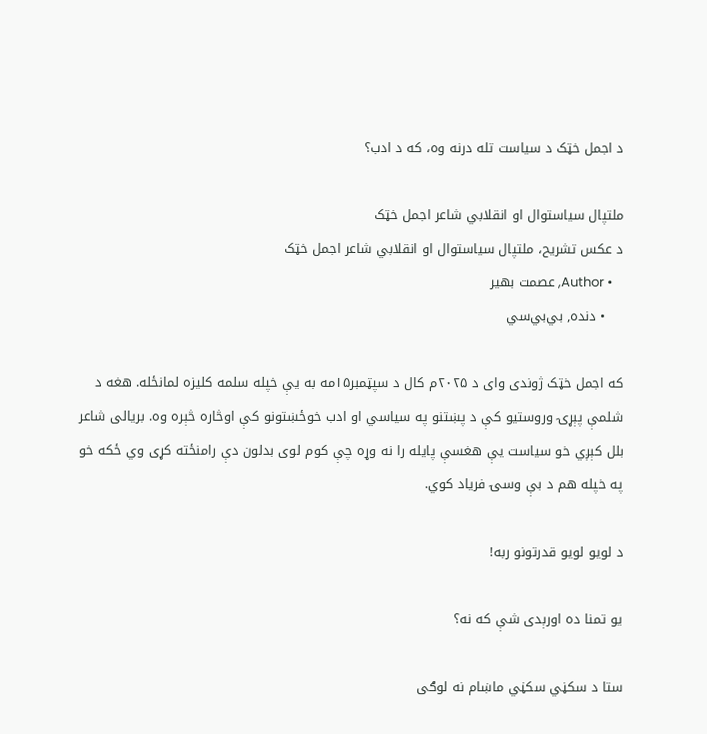د اجمل خټک د سیاست تله درنه وه، که د ادب؟

ملتپال سیاستوال او انقلابي شاعر اجمل خټک
د عکس تشریح، ملتپال سیاستوال او انقلابي شاعر اجمل خټک
    • Author, عصمت بهیر
    • دنده, بي‌بي‌سي

که اجمل خټک ژوندی وای د ۲۰۲۵م کال د سپټمبر۱۵مه به یې خپله سلمه کلیزه لمانځله. هغه د شلمې پېړۍ وروستیو کې د پښتنو په سیاسي او ادب خوځښتونو کې اوڅاره څېره وه. بریالی شاعر بلل کېږي خو سیاست یې هغسې پایله را نه وړه چې کوم لوی بدلون دې رامنځته کړی وي ځکه خو په خپله هم د بې وسۍ فریاد کوي.

د لويو لويو قدرتونو ربه!

يو تمنا ده اورېدی شې که نه؟

ستا د سکڼي سکڼي ماښام نه لوګی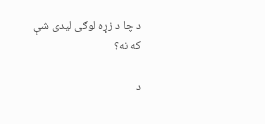د چا د زړه لوګی ليدی شې که نه؟

د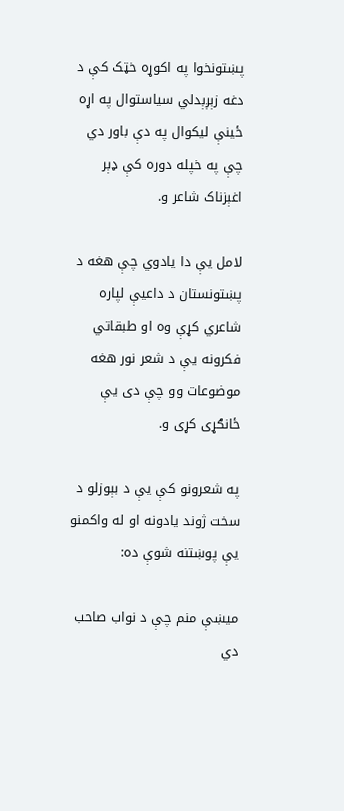پښتونخوا په اکوړه خټک کې د دغه زېږېدلي سیاستوال په اړه ځینې لیکوال په دې باور دي چې په خپله دوره کې ډېر اغېزناک شاعر و.

لامل یې دا یادوي چې هغه د پښتونستان د داعیې لپاره شاعري کړې وه او طبقاتي فکرونه یې د شعر نور هغه موضوعات وو چې دی یې ځانګړی کړی و.

په شعرونو کې یې د بېوزلو د سخت ژوند یادونه او له واکمنو یې پوښتنه شوې ده:

میښې منم چې د نواب صاحب دي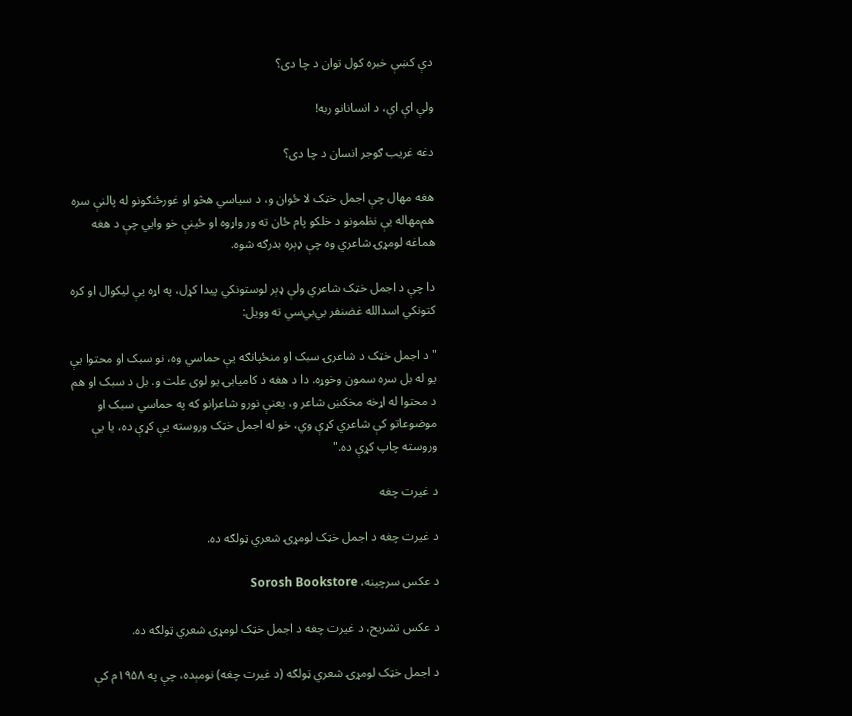دې کښې خبره کول توان د چا دی؟

ولې اې اې، د انسانانو ربه!

دغه غریب ګوجر انسان د چا دی؟

هغه مهال چې اجمل خټک لا ځوان و، د سیاسي هڅو او غورځنګونو له پالنې سره هم‌مهاله یې نظمونو د خلکو پام ځان ته ور واړوه او ځینې خو وايي چې د هغه هماغه لومړۍ شاعري وه چې ډېره بدرګه شوه.

دا چې د اجمل خټک شاعري ولې ډېر لوستونکي پیدا کړل، په اړه یې لیکوال او کره کتونکي اسدالله غضنفر بي‌بي‌سي ته وویل:

"د اجمل خټک د شاعرۍ سبک او منځپانګه یې حماسي وه، نو سبک او محتوا یې یو له بل سره سمون وخوړه. دا د هغه د کامیابۍ یو لوی علت و. بل د سبک او هم د محتوا له اړخه مخکښ شاعر و، یعنې نورو شاعرانو که په حماسي سبک او موضوعاتو کې شاعري کړې وي، خو له اجمل خټک وروسته یې کړې ده، یا یې وروسته چاپ کړې ده."

د غیرت چغه

د غیرت چغه د اجمل خټک لومړۍ شعري ټولګه ده.

د عکس سرچینه، Sorosh Bookstore

د عکس تشریح، د غیرت چغه د اجمل خټک لومړۍ شعري ټولګه ده.

د اجمل خټک لومړۍ شعري ټولګه (د غیرت چغه) نومېده، چې په ۱۹۵۸م کې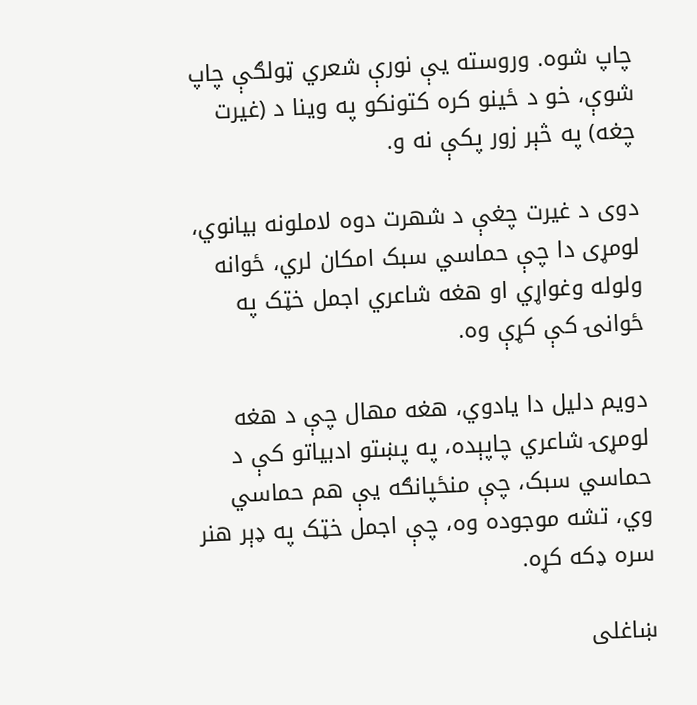چاپ شوه. وروسته یې نورې شعري ټولګې چاپ شوې، خو د ځینو کره کتونکو په وینا د (غیرت چغه) په څېر زور پکې نه و.

دوی د غیرت چغې د شهرت دوه لاملونه بیانوي، لومړی دا چې حماسي سبک امکان لري، ځوانه ولوله وغواړي او هغه شاعري اجمل خټک په ځوانۍ کې کړې وه.

دویم دلیل دا یادوي، هغه مهال چې د هغه لومړۍ شاعري چاپېده، په پښتو ادبیاتو کې د حماسي سبک، چې منځپانګه یې هم حماسي وي، تشه موجوده وه، چې اجمل خټک په ډېر هنر سره ډکه کړه.

ښاغلی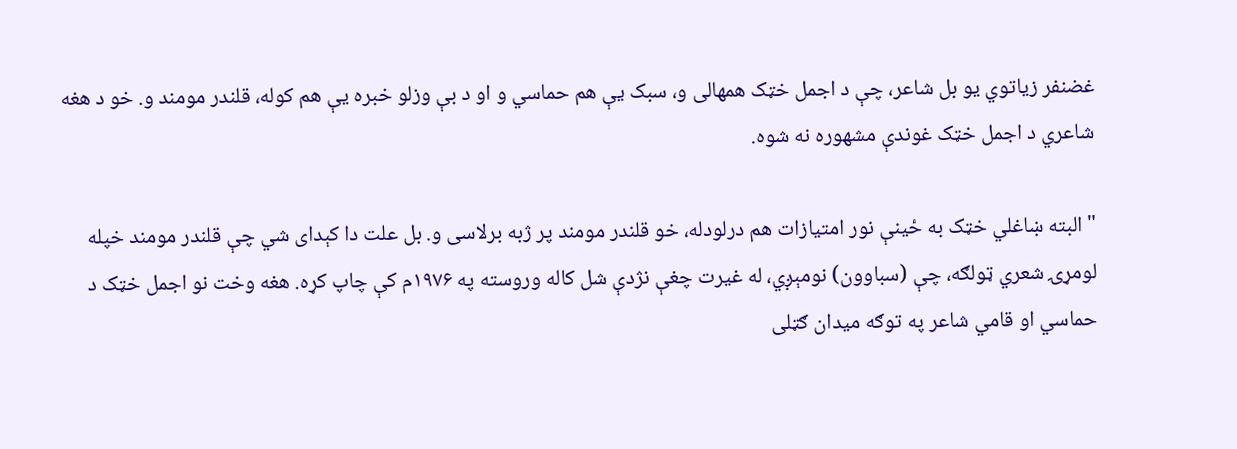غضنفر زیاتوي یو بل شاعر، چې د اجمل خټک همهالی و، سبک یې هم حماسي و او د بې وزلو خبره یې هم کوله، قلندر مومند و. خو د هغه شاعري د اجمل خټک غوندې مشهوره نه شوه.

"البته ښاغلي خټک به ځینې نور امتیازات هم درلودله، خو قلندر مومند پر ژبه برلاسی و. بل علت دا کېدای شي چې قلندر مومند خپله لومړۍ شعري ټولګه، چې (سباوون) نومېږي، له غیرت چغې نژدې شل کاله وروسته په ۱۹۷۶م کې چاپ کړه. هغه وخت نو اجمل خټک د حماسي او قامي شاعر په توګه میدان ګټلی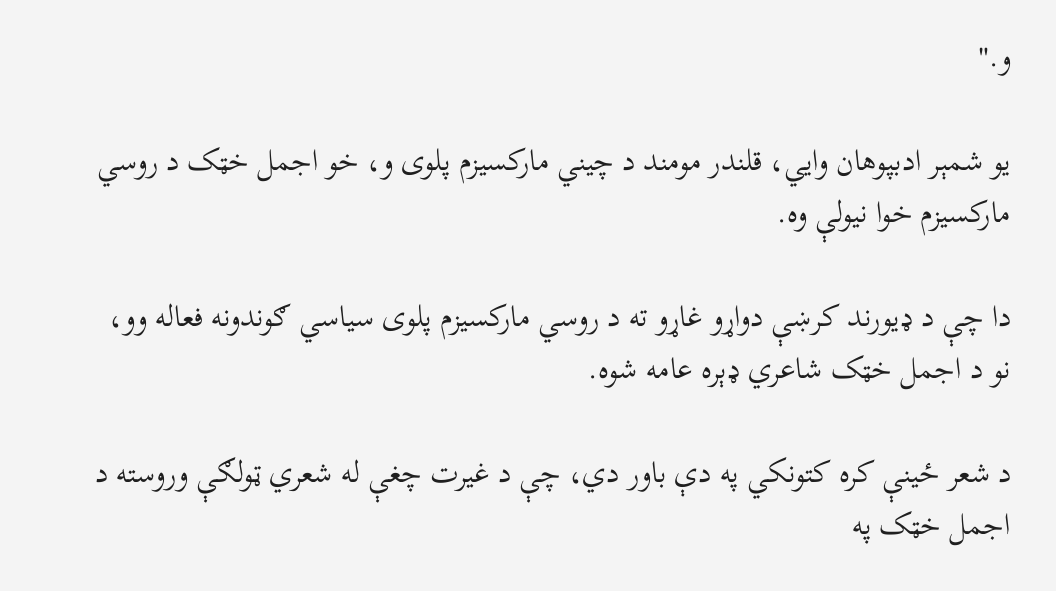و."

یو شمېر ادبپوهان وايي، قلندر مومند د چیني مارکسیزم پلوی و، خو اجمل خټک د روسي مارکسیزم خوا نیولې وه.

دا چې د ډیورند کرښې دواړو غاړو ته د روسي مارکسیزم پلوی سیاسي ګوندونه فعاله وو، نو د اجمل خټک شاعري ډېره عامه شوه.

د شعر ځینې کره کتونکي په دې باور دي، چې د غیرت چغې له شعري ټولګې وروسته د اجمل خټک په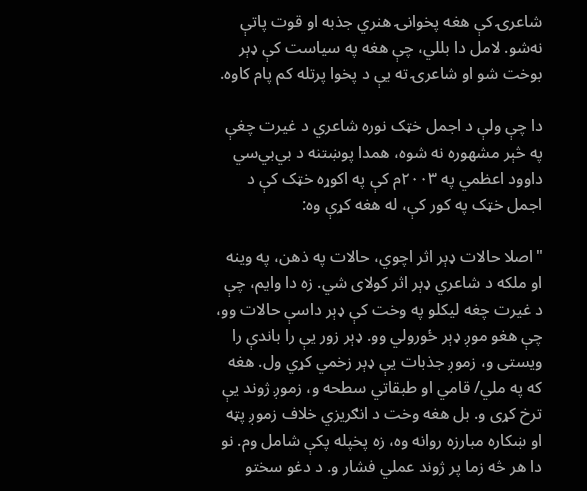شاعرۍ کې هغه پخوانۍ هنري جذبه او قوت پاتې نه‌شو. لامل دا بللي، چې هغه په سیاست کې ډېر بوخت شو او شاعرۍ ته یې د پخوا پرتله کم پام کاوه.

دا چې ولې د اجمل خټک نوره شاعري د غیرت چغې په څېر مشهوره نه شوه، همدا پوښتنه د بي‌بي‌سي داوود اعظمي په ۲۰۰۳م کې په اکوړه خټک کې د اجمل خټک په کور کې، له هغه کړې وه:

"اصلا حالات ډېر اثر اچوي، حالات په ذهن، په وینه او ملکه د شاعري ډېر اثر کولای شي. زه دا وایم، چې د غیرت چغه لیکلو په وخت کې ډېر داسې حالات وو، چې هغو موږ ډېر ځورولي وو. ډېر زور یې را باندې را ویستی و، زموږ جذبات یې ډېر زخمي کړي ول. هغه که په ملي/ قامي او طبقاتي سطحه و، زموږ ژوند یې ترخ کړی و. بل هغه وخت د انګریزي خلاف زموږ پټه او ښکاره مبارزه روانه وه، زه پخپله پکې شامل وم. نو دا هر څه زما پر ژوند عملي فشار و. د دغو سختو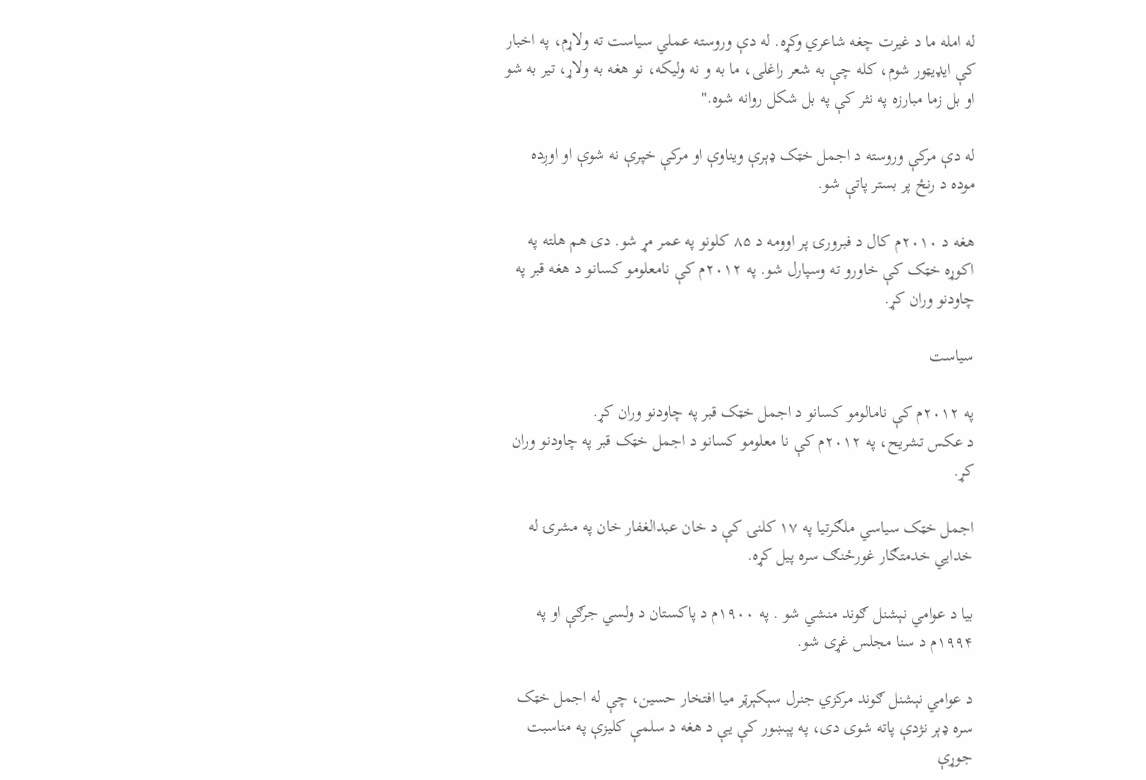له امله ما د غیرت چغه شاعري وکړه. له دې وروسته عملي سیاست ته ولاړم، په اخبار کې ایډیټور شوم، کله چې به شعر راغلی، ما به و نه ولیکه، نو هغه به ولاړ، تیر به شو او بل زما مبارزه په نثر کې په بل شکل روانه شوه."

له دې مرکې وروسته د اجمل خټک ډېرې ویناوې او مرکې خپرې نه شوې او اوږده موده د رنځ پر بستر پاتې شو.

هغه د ۲۰۱۰م کال د فبرورۍ پر اوومه د ۸۵ کلونو په عمر مړ شو. دی هم هلته په اکوړه خټک کې خاورو ته وسپارل شو. په ۲۰۱۲م کې نامعلومو کسانو د هغه قبر په چاودنو وران کړ.

سیاست

په ۲۰۱۲م کې نامالومو کسانو د اجمل خټک قبر په چاودنو وران کړ.
د عکس تشریح، په ۲۰۱۲م کې نا معلومو کسانو د اجمل خټک قبر په چاودنو وران کړ.

اجمل خټک سیاسي ملګرتیا په ۱۷ کلنۍ کې د خان عبدالغفار خان په مشرۍ له خدایي خدمتګار غورځنګ سره پیل کړه.

بیا د عوامي نېشنل ګوند منشي شو . په ۱۹۰۰م د پاکستان د ولسي جرګې او په ۱۹۹۴م د سنا مجلس غړی شو.

د عوامي نېشنل ګوند مرکزي جنرل سېکېرټر میا افتخار حسین، چې له اجمل خټک سره ډېر نژدې پاته شوی دی، په پېښور کې یې د هغه د سلمې کلیزې په مناسبت جوړې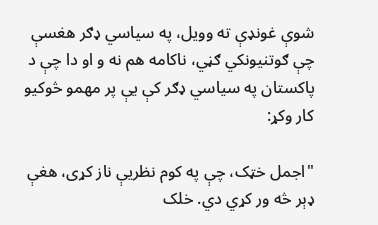شوې غونډې ته وویل، په سیاسي ډګر هغسې چې ګوتنیونکي ګڼي، ناکامه هم نه و او دا چې د پاکستان په سیاسي ډګر کې یې پر مهمو څوکیو کار وکړ:

"اجمل خټک، چې په کوم نظریې ناز کړی، هغې ډېر څه ور کړي دي. خلک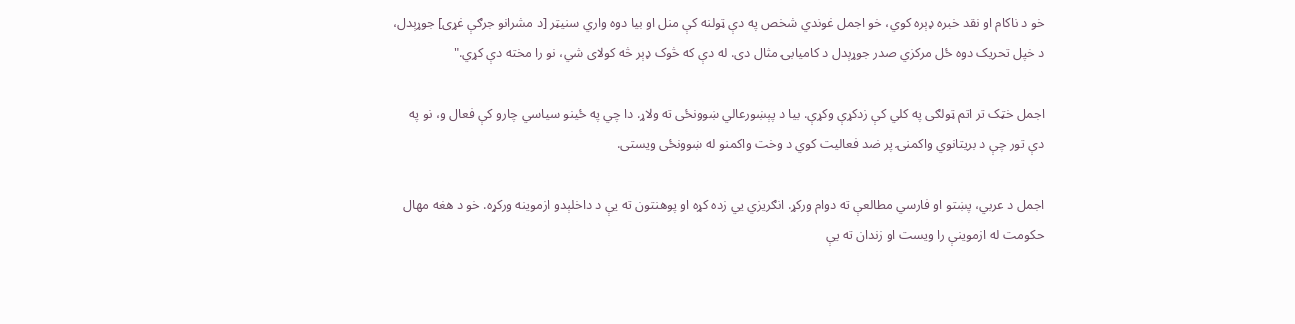خو د ناکام او نقد خبره ډېره کوي، خو اجمل غوندي شخص په دې ټولنه کې منل او بیا دوه واري سنیټر [د مشرانو جرګې غړی] جوړېدل، د خپل تحریک دوه ځل مرکزي صدر جوړېدل د کامیابۍ مثال دی. له دې که څوک ډېر څه کولای شي، نو را مخته دې کړي."

اجمل خټک تر اتم ټولګی په کلي کې زدکړې وکړې. بيا د پېښورعالي ښوونځی ته ولاړ. دا چي په ځينو سیاسي چارو کې فعال و، نو په دې تور چې د بریتانوي واکمنۍ پر ضد فعاليت کوي د وخت واکمنو له ښوونځی ويستی.

اجمل د عربي، پښتو او فارسي مطالعې ته دوام ورکړ. انګريزي يي زده کړه او پوهنتون ته يې د داخلېدو ازموينه ورکړه. خو د هغه مهال حکومت له ازموينې را ويست او زندان ته يې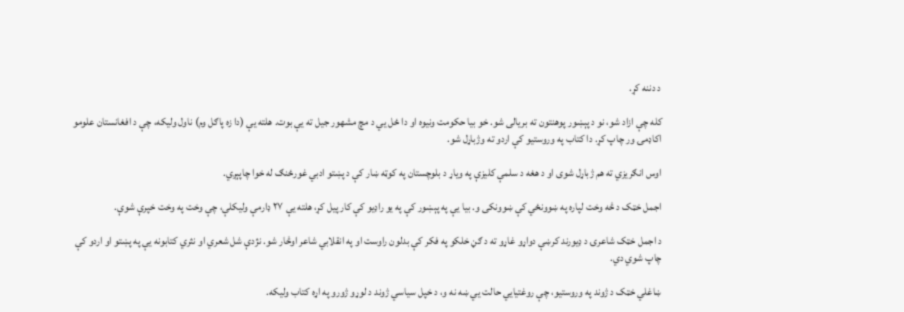د دننه کړ.

کله چې ازاد شو، نو د پېښور پوهنتون ته بريالى شو. خو بيا حکومت ونيوه او دا ځل يي د مچ مشهور جیل ته یې بوت. هلته یې (دا زه پاګل وم) ناول ولیکه، چې د افغانستان علومو اکاډمۍ ور چاپ کړ. دا کتاب په وروستیو کې اردو ته وژباړل شو.

اوس انګریزي ته هم ژباړل شوی او د هغه د سلمې کلیزې په ویاړ د بلوچستان په کوټه ښار کې د پښتو ادبي غورځنګ له خوا چاپېږي.

اجمل خټک د څه وخت لپاره په ښوونځي کې ښوونکی و. بیا یې په پېښور کې په یو راډيو کې کار پیل کړ، هلته یې ۲۷ ډارمې ولیکلې، چې وخت په وخت خپرې شوې.

د اجمل خټک شاعرۍ د ډیورند کرښې دواړو غاړو ته د ګڼ خلکو په فکر کې بدلون راوست او په انقلابي شاعر اوڅار شو. نژدې شل شعري او نثري کتابونه یې په پښتو او اردو کې چاپ شوي دي.

ښاغلي خټک د ژوند په وروستيو، چې روغتيايي حالت يي ښه نه و، د خپل سیاسي ژوند د لوړو ژورو په اړه کتاب ولیکه.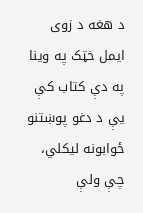د هغه د زوی ایمل خټک په وینا په دې کتاب کې یې د دغو پوښتنو ځوابونه لیکلي، چې ولې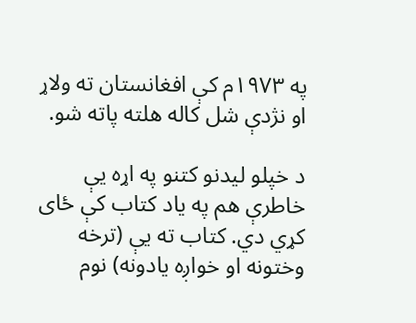په ۱۹۷۳م کې افغانستان ته ولاړ او نژدې شل کاله هلته پاته شو.

د خپلو ليدنو کتنو په اړه يې خاطرې هم په یاد کتاب کې ځای کړي دي. کتاب ته یې (ترخه وختونه او خواږه يادونه) نوم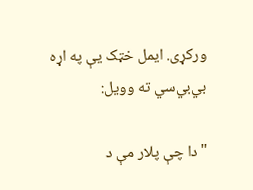ورکړى. ایمل خټک یې په اړه بي‌بي‌سي ته وویل:

"دا چې پلار مې د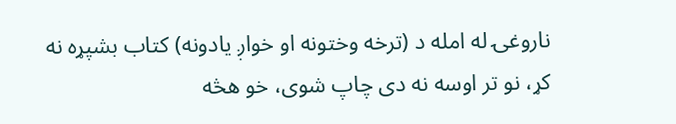ناروغۍ له امله د (ترخه وختونه او خواږ یادونه) کتاب بشپړه نه کړ، نو تر اوسه نه دی چاپ شوی، خو هڅه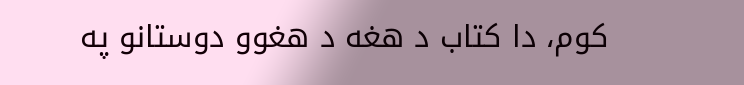کوم، دا کتاب د هغه د هغوو دوستانو په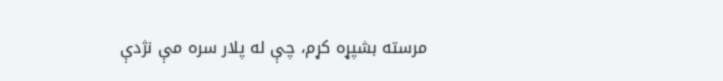مرسته بشپړه کړم، چې له پلار سره مې نژدې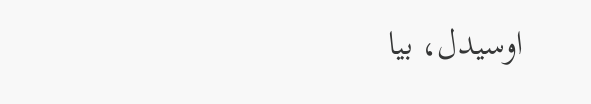اوسیدل، بیا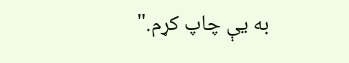به یې چاپ کړم."